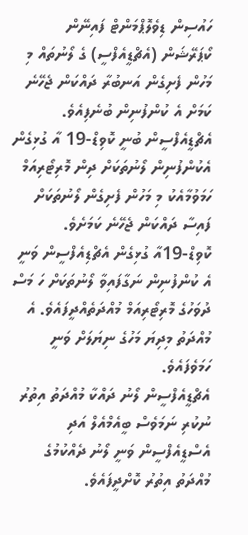ހައުސިން ޑިވެލޮޕްމަންޓް ފައިނޭން ކޯޕަރޭޝަން (އެޗްޑީއެފްސީ) ގެ ލޯނުތައް މި މަހުން ފެށިގެން އަނބުރާ ދައްކަން ޖެހޭނެ ކަމަށް އެ ކުންފުނިން ބުނެފިއެވެ.
އެޗްޑީއެފްސީން ބުނީ ކޮވިޑް-19 އާ ގުޅިގެން އެކުންފުނިން ލޯނުތަކަށް ދިން މޮރިޓޯރިއަމް ހަމަވުމާއެކު މި މަހުން ފެށިގެން ލޯނުތަކަށް ފައިސާ ދައްކަން ޖެހޭނެ ކަމަށެވެ.
ކޮވިޑް-19އާ ގުޅިގެން އެޗްޑިއެފްސީން ވަނީ އެ ކުންފުނިން ނަގާފައިވާ ލޯނުތަކަށް ހަ މަސް ދުވަހުގެ މޮރިޓޯރިއަމް މުއްދަތެއްދީފައެވެ. އެ މުއްދަތު މިދިޔަ މަހުގެ ނިޔަލަށް ވަނީ ހަމަވެފައެވެ.
އެޗްޑީއެފްސީން ލޯނު ދައްކާ މުއްދަތު އިތުރު ނުކުރި ނަމަވެސް ބީއެމްއެލް އަދި އެސްޑީއެފްސީން ވަނީ ލޯނު ދެއްކުމުގެ މުއްދަތު އިތުރު ކޮށްދީފައެވެ.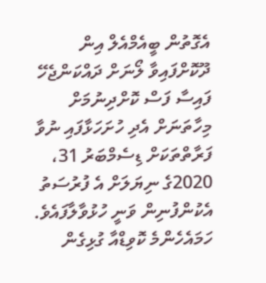އެގޮތުން ބީއެމްއެލް އިން ދޫކޮށްފައިވާ ލޯނަށް ދައްކަންޖެހޭ ފައިސާ ފަސް ކޮށްދިނުމަށް މިހާތަނަށް އެދި ހުށަހަޅާފައި ނުވާ ފަރާތްތަކަށް ޑިސެމްބަރު 31، 2020ގެ ނިޔަލަށް އެ ފުރުސަތު އެކުންފުނިން ވަނީ ހުޅުވާލާފައެވެ.
ހަމައެހެންމެ ކޮވިޑްއާ ގުޅިގެން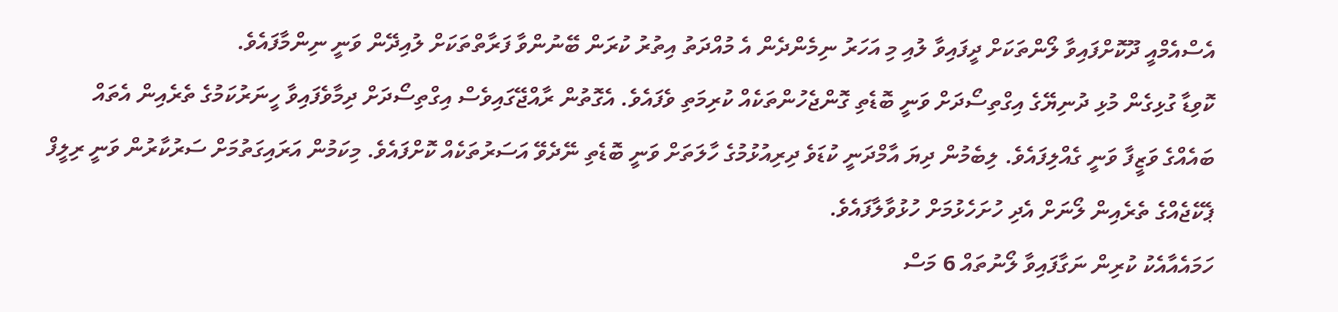އެސްއެމްއީ ދޫކޮށްފައިވާ ލޯންތަކަށް ދީފައިވާ ލުއި މި އަހަރު ނިމެންދެން އެ މުއްދަތު އިތުރު ކުރަން ބޭނުންވާ ފަރާތްތަކަށް ލުއިދޭން ވަނީ ނިންމާފައެވެ.
ކޮވިޑާ ގުޅިގެން މުޅި ދުނިޔޭގެ އިގްތިސޯދަށް ވަނީ ބޮޑެތި ގޮންޖެހުންތަކެއް ކުރިމަތި ވެފައެވެ. އެގޮތުން ރާއްޖޭގައިވެސް އިގްތިސޯދަށް ދިމާވެފައިވާ ހީނަރުކަމުގެ ތެރެއިން އެތައް ބައެއްގެ ވަޒީފާ ވަނީ ގެއްލިފައެވެ. ލިބެމުން ދިޔަ އާމްދަނީ ކުޑަވެ ދިރިއުޅުމުގެ ހާލަތަށް ވަނީ ބޮޑެތި ނޭދެވޭ އަސަރުތަކެއް ކޮށްފައެވެ. މިކަމުން އަރައިގަތުމަށް ސަރުކާރުން ވަނީ ރިލީފް ޕެކޭޖެއްގެ ތެރެއިން ލޯނަށް އެދި ހުށަހެޅުމަށް ހުޅުވާލާފައެވެ.
ހަމައެއާއެކު ކުރިން ނަގާފައިވާ ލޯނުތައް 6 މަސް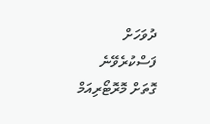ދުވަހަށް ފަސްކުރެވޭނެ ގޮތަށް މޮރޮޓޯރިއަމް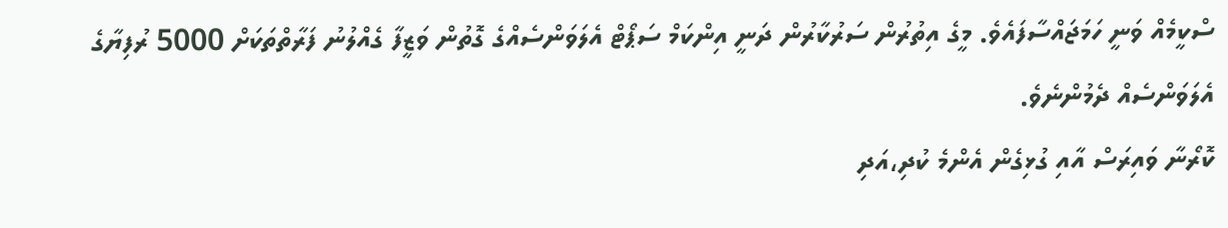ސްކީމެއް ވަނީ ހަމަޖައްސާފައެވެ. މީގެ އިތުރުން ސަރުކާރުން ދަނީ އިންކަމް ސަޕޯޓް އެލަވަންސެއްގެ ގޮތުން ވަޒީފާ ގެއްލުނު ފަރާތްތަކަށް 5000 ރުފިޔާގެ އެލަވަންސެއް ދެމުންނެވެ.
ކޮރޯނާ ވައިރަސް އާއި ގުޅިގެން އެންމެ ކުދި،އަދި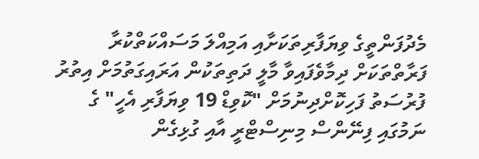މެދުފަންތީގެ ވިޔަފާރިތަކަށާއި އަމިއްލަ މަސައްކަތްކުރާ ފަރާތްތަކަށް ދިމާވެފައިވާ މާލީ ދަތިތަކުން އަރައިގަތުމަށް އިތުރު ފުރުސަތު ފަހިކޮށްދިނުމަށް "ކޮވިޑް 19 ވިޔަފާރި އެހީ" ގެ ނަމުގައި ފިނޭންސް މިނިސްޓްރީ އާއި ގުޅިގެން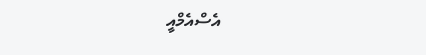އެސްއެމްއީ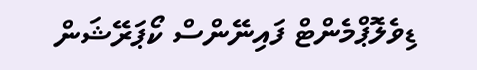ޑިވެލޮޕްމެންޓް ފައިނޭންސް ކޯޕަރޭޝަން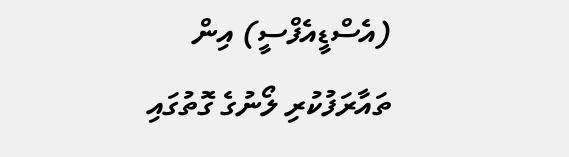(އެސްޑީއެފްސީ) އިން ތައާރަފުކުރި ލޯނުގެ ގޮތުގައި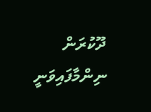ދޫކުރަން ނިންމާފައިވަނީ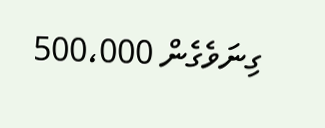ގިނަވެގެން 500،000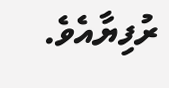ރުފިޔާއެވެ.